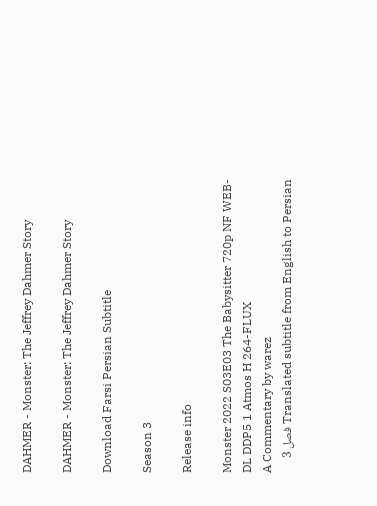DAHMER - Monster: The Jeffrey Dahmer Story

DAHMER - Monster: The Jeffrey Dahmer Story

Download Farsi Persian Subtitle

Season 3

Release info

Monster 2022 S03E03 The Babysitter 720p NF WEB-DL DDP5 1 Atmos H 264-FLUX
A Commentary by warez
Translated subtitle from English to Persian فصل 3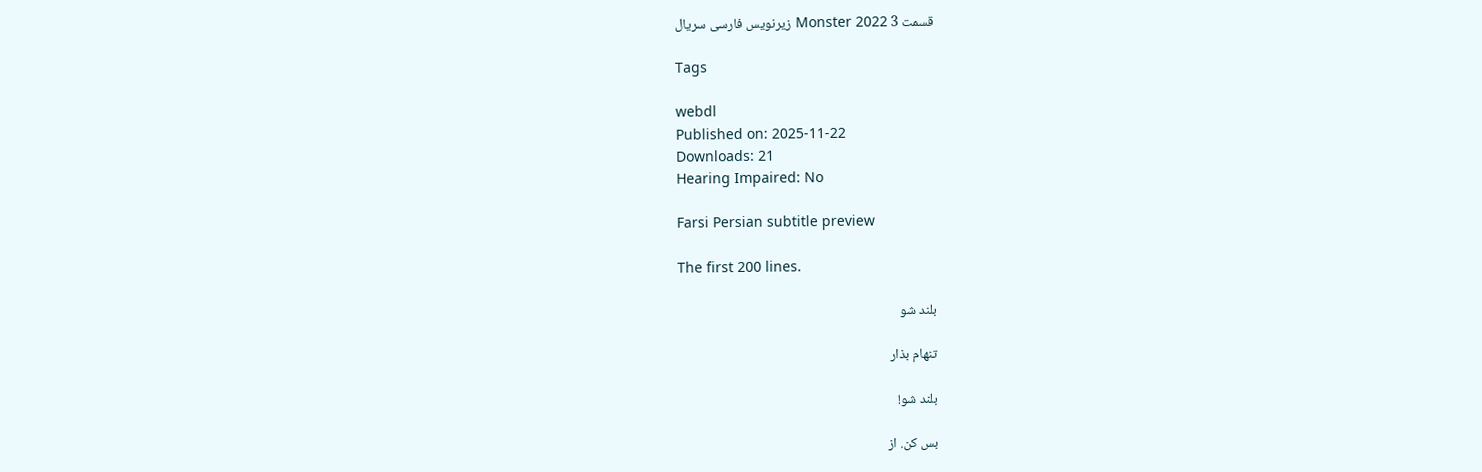قسمت 3 Monster 2022 زیرنویس فارسی سریال

Tags

webdl
Published on: 2025-11-22
Downloads: 21
Hearing Impaired: No

Farsi Persian subtitle preview

The first 200 lines.

بلند شو

تنهام بذار

بلند شو!

بس کن. از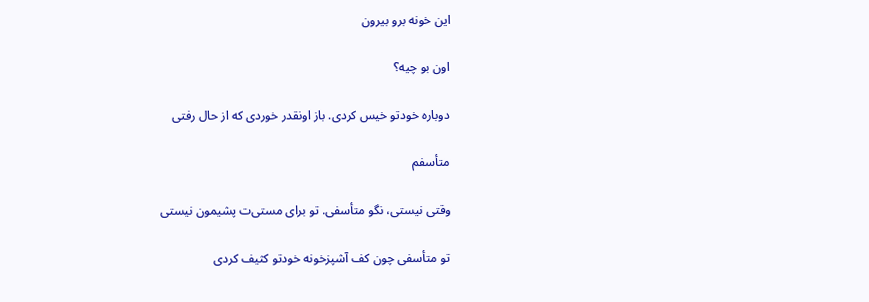این خونه برو بیرون

اون بو چیه؟

دوباره خودتو خیس کردی. باز اونقدر خوردی که از حال رفتی

متأسفم

وقتی نیستی، نگو متأسفی. تو برای مستی‌ت پشیمون نیستی

تو متأسفی چون کف آشپزخونه خودتو کثیف کردی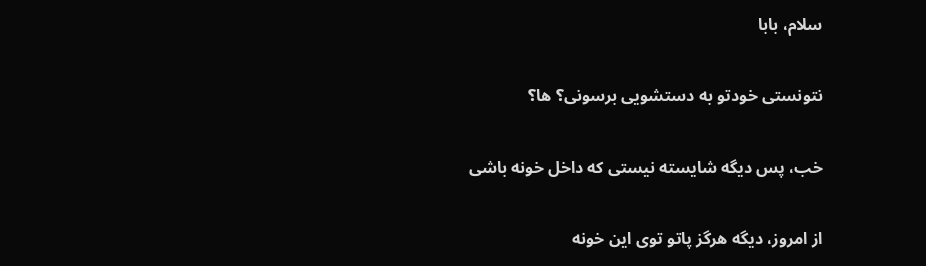سلام، بابا

نتونستی خودتو به دستشویی برسونی؟ ها؟

خب، پس دیگه شایسته نیستی که داخل خونه باشی

از امروز، دیگه هرگز پاتو توی این خونه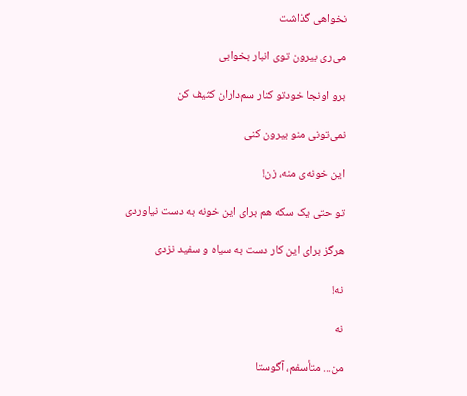نخواهی گذاشت

می‌ری بیرون توی انبار بخوابی

برو اونجا خودتو کنار سم‌داران کثیف کن

نمی‌تونی منو بیرون کنی

این خونه‌ی منه، زن!

تو حتی یک سکه هم برای این خونه به دست نیاوردی

هرگز برای این کار دست به سیاه و سفید نزدی

نه!

نه

من... متأسفم، آگوستا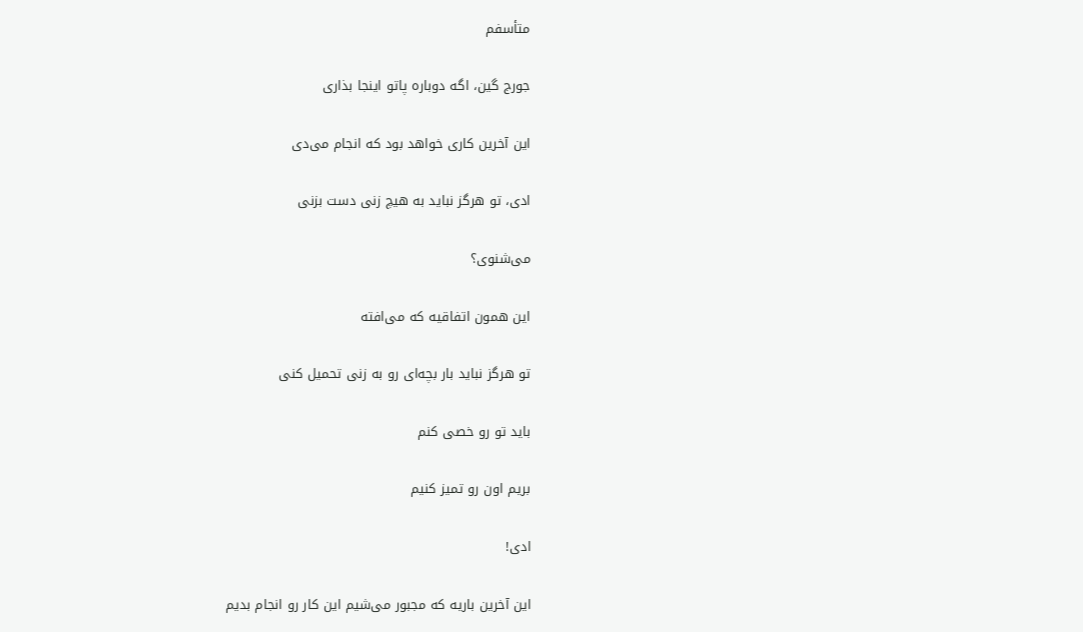متأسفم

جورج گین، اگه دوباره پاتو اینجا بذاری

این آخرین کاری خواهد بود که انجام می‌دی

ادی، تو هرگز نباید به هیچ زنی دست بزنی

می‌شنوی؟

این همون اتفاقیه که می‌افته

تو هرگز نباید بار بچه‌ای رو به زنی تحمیل کنی

باید تو رو خصی کنم

بریم اون رو تمیز کنیم

ادی!

این آخرین باریه که مجبور می‌شیم این کار رو انجام بدیم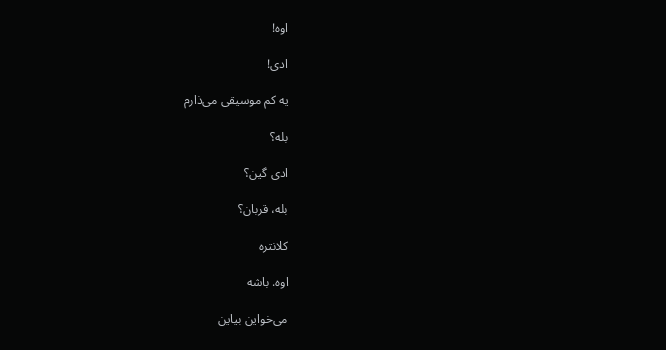اوه!

ادی!

یه کم موسیقی می‌ذارم

بله؟

ادی گین؟

بله، قربان؟

کلانتره

اوه. باشه

می‌خواین بیاین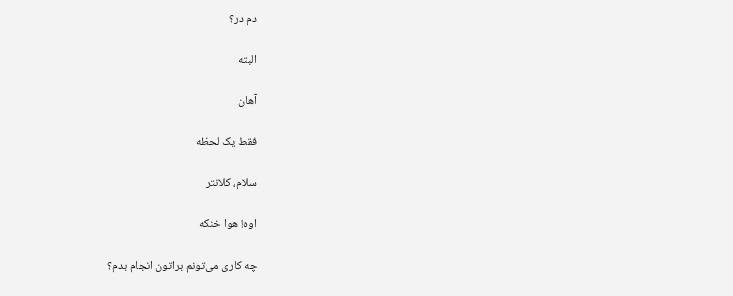دم در؟

البته

آهان

فقط یک لحظه

سلام، کلانتر

اوه! هوا خنکه

چه کاری می‌تونم براتون انجام بدم؟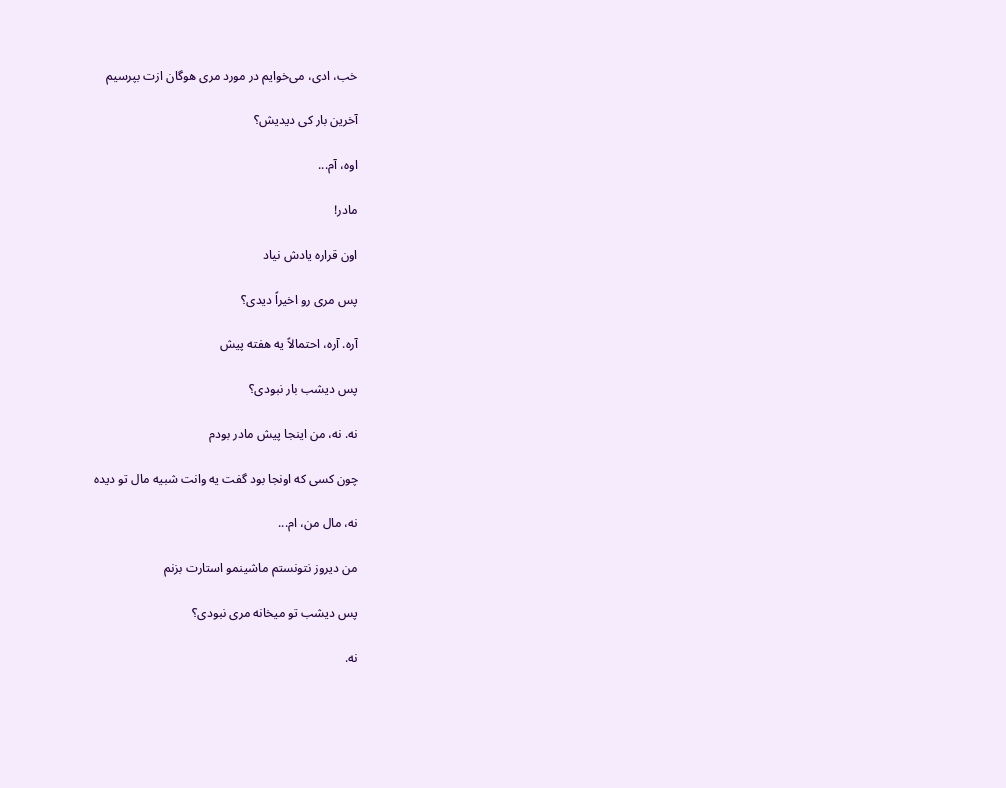خب، ادی، می‌خوایم در مورد مری هوگان ازت بپرسیم

آخرین بار کی دیدیش؟

اوه، آم...

مادر!

اون قراره یادش نیاد

پس مری رو اخیراً دیدی؟

آره. آره، احتمالاً یه هفته پیش

پس دیشب بار نبودی؟

نه. نه، من اینجا پیش مادر بودم

چون کسی که اونجا بود گفت یه وانت شبیه مال تو دیده

نه، مال من، ام...

من دیروز نتونستم ماشینمو استارت بزنم

پس دیشب تو میخانه مری نبودی؟

نه.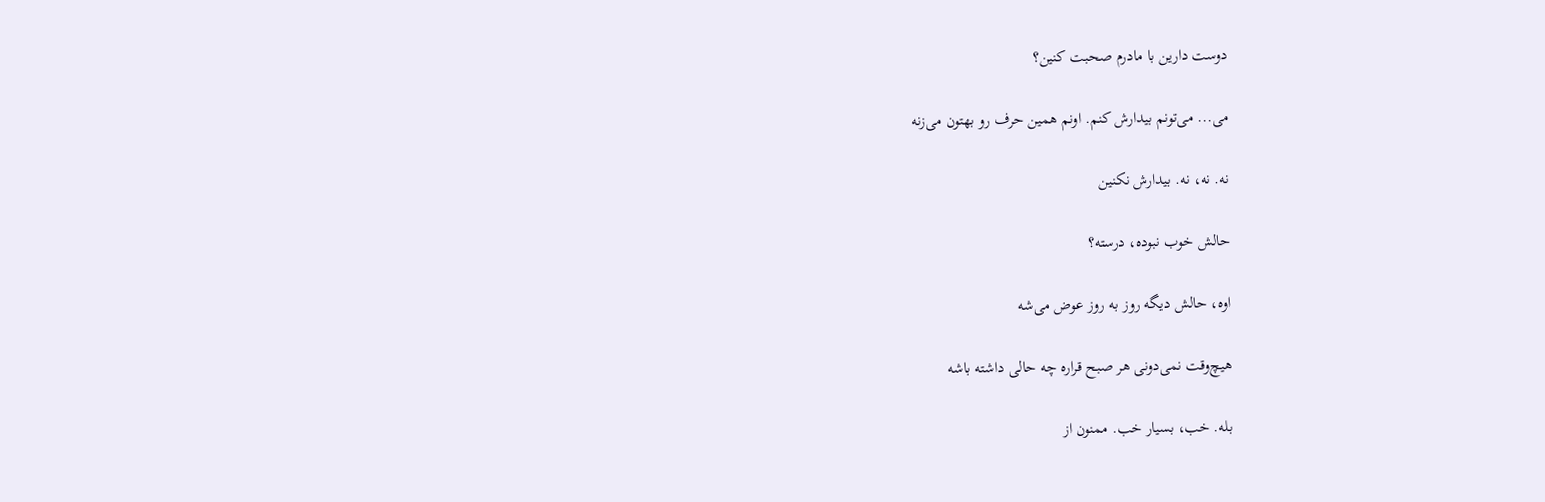دوست دارین با مادرم صحبت کنین؟

می... می‌تونم بیدارش کنم. اونم همین حرف رو بهتون می‌زنه

نه. نه، نه. بیدارش نکنین

حالش خوب نبوده، درسته؟

اوه، حالش دیگه روز به روز عوض می‌شه

هیچ‌وقت نمی‌دونی هر صبح قراره چه حالی داشته باشه

بله. خب، بسیار خب. ممنون از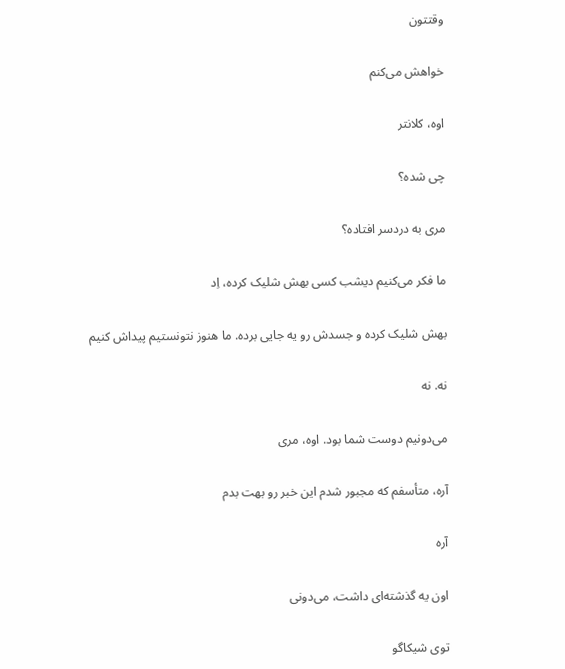وقتتون

خواهش می‌کنم

اوه، کلانتر

چی شده؟

مری به دردسر افتاده؟

ما فکر می‌کنیم دیشب کسی بهش شلیک کرده، اِد

بهش شلیک کرده و جسدش رو یه جایی برده. ما هنوز نتونستیم پیداش کنیم

نه. نه

می‌دونیم دوست شما بود. اوه، مری

آره، متأسفم که مجبور شدم این خبر رو بهت بدم

آره

اون یه گذشته‌ای داشت، می‌دونی

توی شیکاگو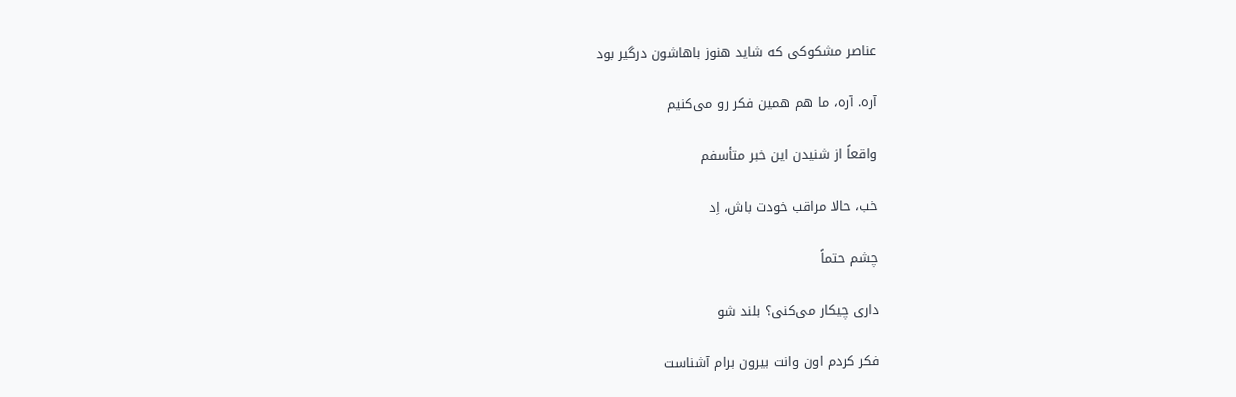عناصر مشکوکی که شاید هنوز باهاشون درگیر بود

آره. آره، ما هم همین فکر رو می‌کنیم

واقعاً از شنیدن این خبر متأسفم

خب، حالا مراقب خودت باش، اِد

چشم حتماً

داری چیکار می‌کنی؟ بلند شو

فکر کردم اون وانت بیرون برام آشناست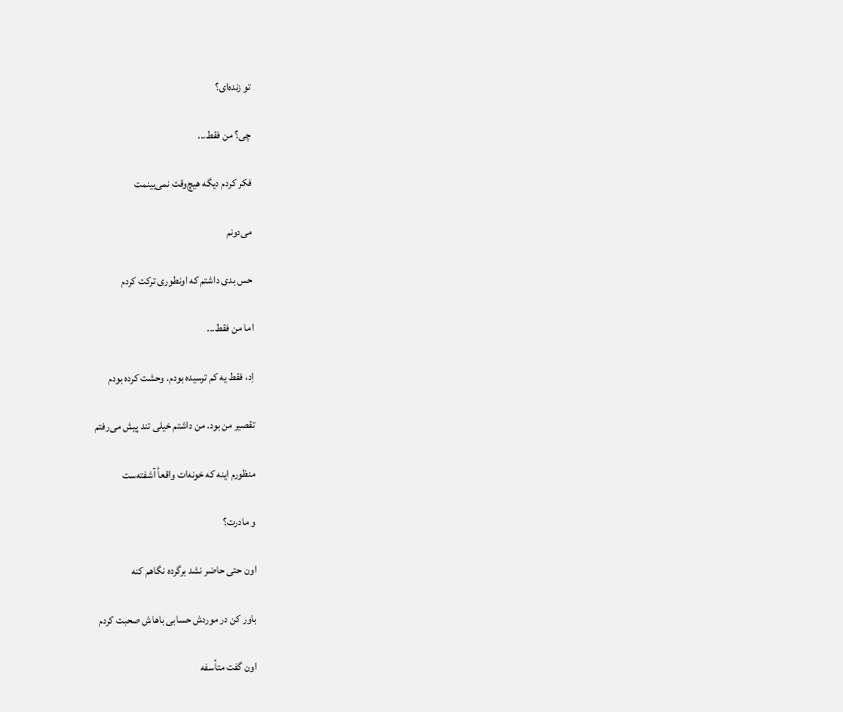تو زنده‌ای؟

چی؟ من فقط...

فکر کردم دیگه هیچ‌وقت نمی‌بینمت

می‌دونم

حس بدی داشتم که اونطوری ترکت کردم

اما من فقط...

اِد، فقط یه کم ترسیده بودم. وحشت کرده بودم

تقصیر من بود. من داشتم خیلی تند پیش می‌رفتم

منظورم اینه که خونه‌ات واقعاً آشفته‌ست

و مادرت؟

اون حتی حاضر نشد برگرده نگاهم کنه

باور کن در موردش حسابی باهاش صحبت کردم

اون گفت متأسفه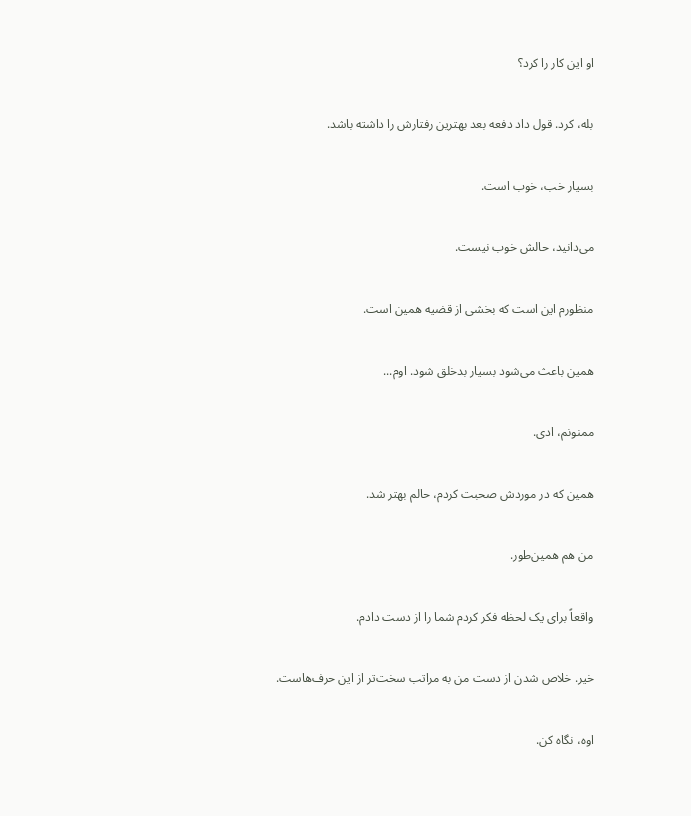او این کار را کرد؟

بله، کرد. قول داد دفعه بعد بهترین رفتارش را داشته باشد.

بسیار خب، خوب است.

می‌دانید، حالش خوب نیست.

منظورم این است که بخشی از قضیه همین است.

همین باعث می‌شود بسیار بدخلق شود. اوم...

ممنونم، ادی.

همین که در موردش صحبت کردم، حالم بهتر شد.

من هم همین‌طور.

واقعاً برای یک لحظه فکر کردم شما را از دست دادم.

خیر. خلاص شدن از دست من به مراتب سخت‌تر از این حرف‌هاست.

اوه، نگاه کن.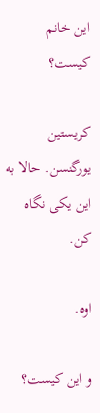این خانم کیست؟

کریستین یورگنسن. حالا به این یکی نگاه کن.

اوه.

و این کیست؟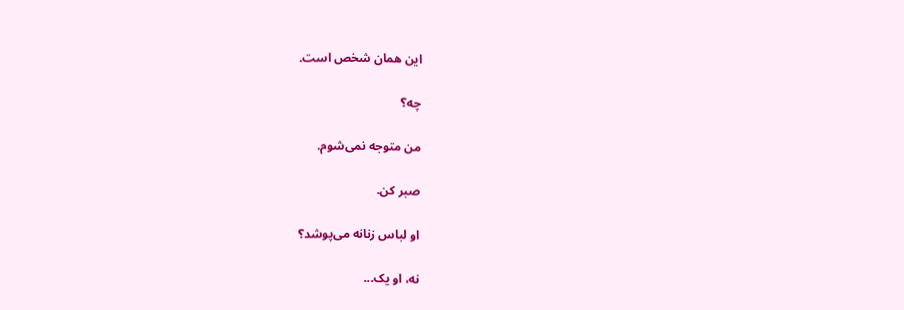این همان شخص است.

چه؟

من متوجه نمی‌شوم.

صبر کن.

او لباس زنانه می‌پوشد؟

نه، او یک...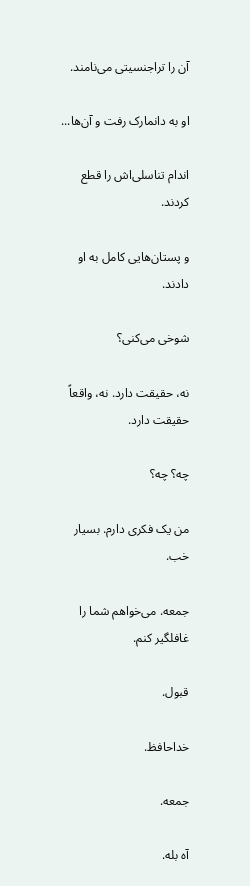آن را تراجنسیتی می‌نامند.

او به دانمارک رفت و آن‌ها...

اندام تناسلی‌اش را قطع کردند.

و پستان‌هایی کامل به او دادند.

شوخی می‌کنی؟

نه، حقیقت دارد. نه، واقعاً حقیقت دارد.

چه؟ چه؟

من یک فکری دارم. بسیار خب.

جمعه. می‌خواهم شما را غافلگیر کنم.

قبول.

خداحافظ.

جمعه.

آه بله.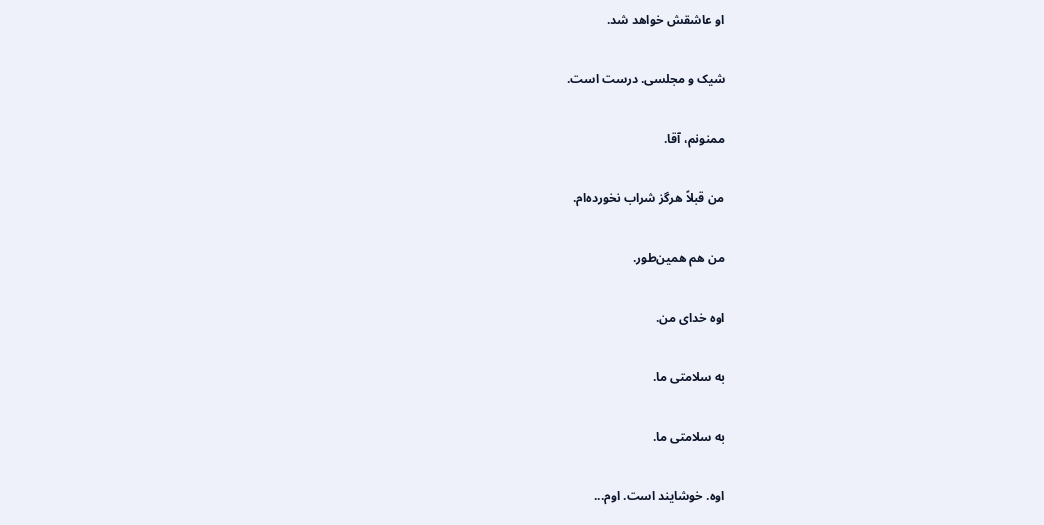او عاشقش خواهد شد.

شیک و مجلسی. درست است.

ممنونم، آقا.

من قبلاً هرگز شراب نخورده‌ام.

من هم همین‌طور.

اوه خدای من.

به سلامتی ما.

به سلامتی ما.

اوه. خوشایند است. اوم...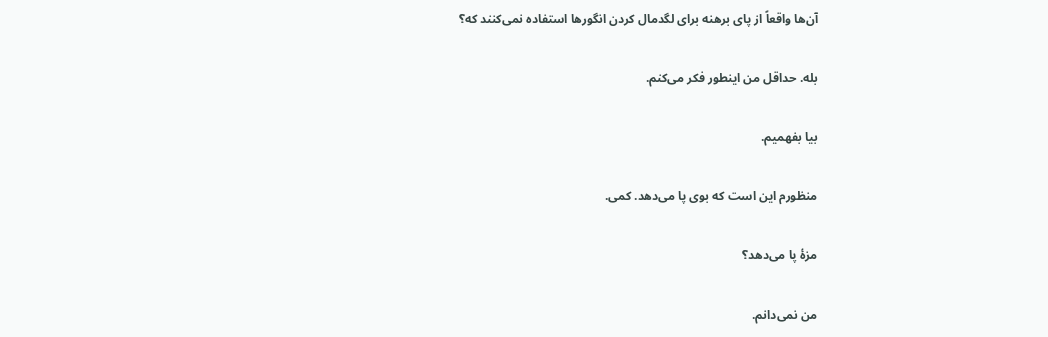آن‌ها واقعاً از پای برهنه برای لگدمال کردن انگورها استفاده نمی‌کنند که؟

بله. حداقل من اینطور فکر می‌کنم.

بیا بفهمیم.

منظورم این است که بوی پا می‌دهد. کمی.

مزهٔ پا می‌دهد؟

من نمی‌دانم.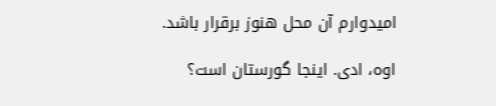امیدوارم آن محل هنوز برقرار باشد.

اوه، ادی. اینجا گورستان است؟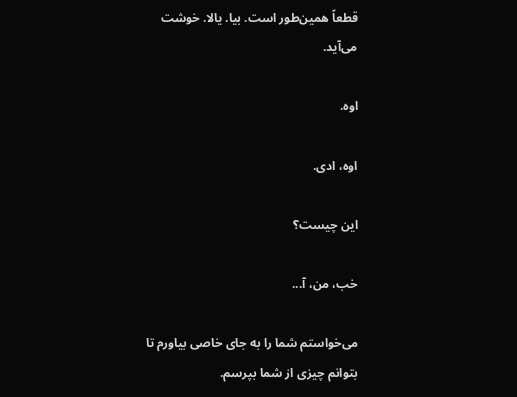قطعاً همین‌طور است. بیا. یالا. خوشت می‌آید.

اوه.

اوه، ادی.

این چیست؟

خب، من، آ...

می‌خواستم شما را به جای خاصی بیاورم تا بتوانم چیزی از شما بپرسم.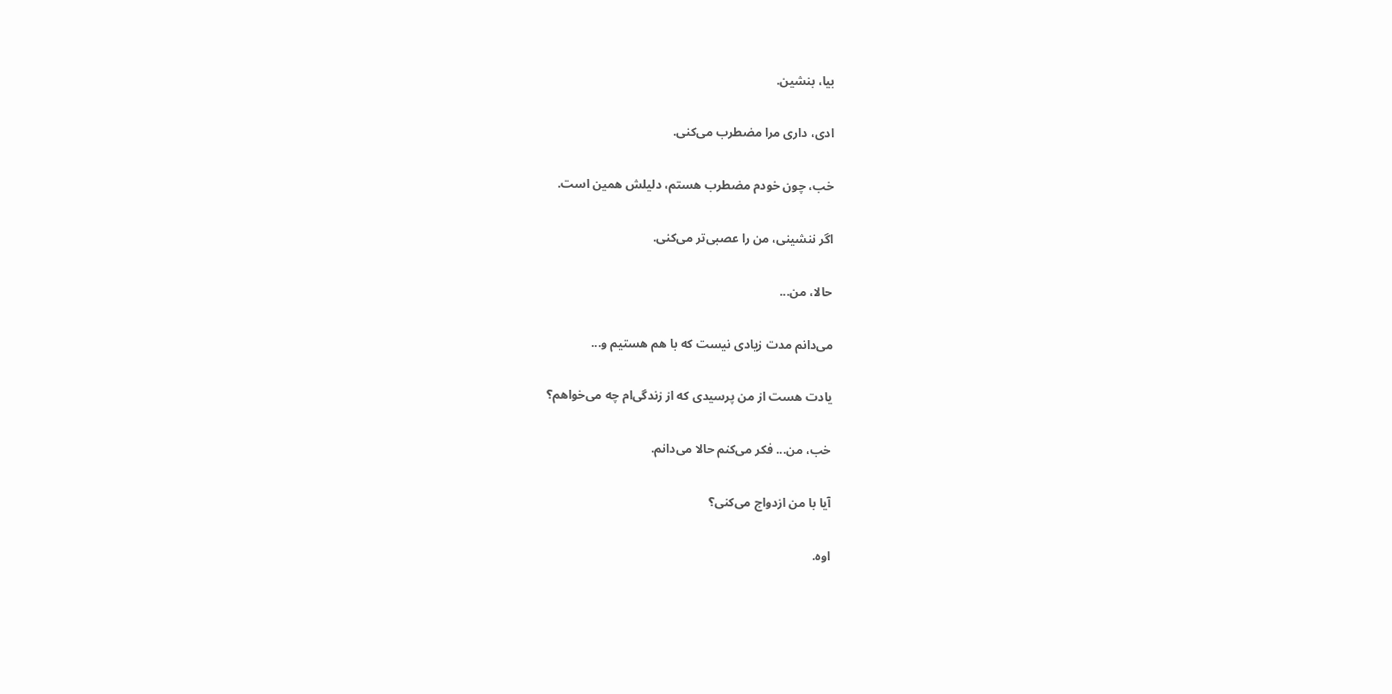بیا، بنشین.

ادی، داری مرا مضطرب می‌کنی.

خب، چون خودم مضطرب هستم، دلیلش همین است.

اگر ننشینی، من را عصبی‌تر می‌کنی.

حالا، من...

می‌دانم مدت زیادی نیست که با هم هستیم و...

یادت هست از من پرسیدی که از زندگی‌ام چه می‌خواهم؟

خب، من... فکر می‌کنم حالا می‌دانم.

آیا با من ازدواج می‌کنی؟

اوه.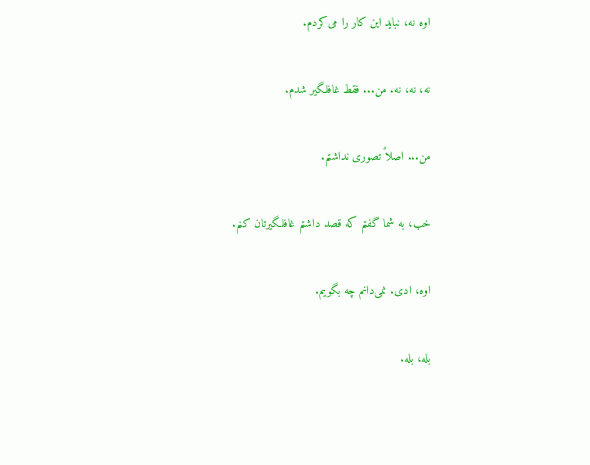اوه نه، نباید این کار را می‌کردم.

نه، نه، نه. من... فقط غافلگیر شدم.

من... اصلاً تصوری نداشتم.

خب، به شما گفتم که قصد داشتم غافلگیرتان کنم.

اوه، ادی. نمی‌دانم چه بگویم.

بله، بله.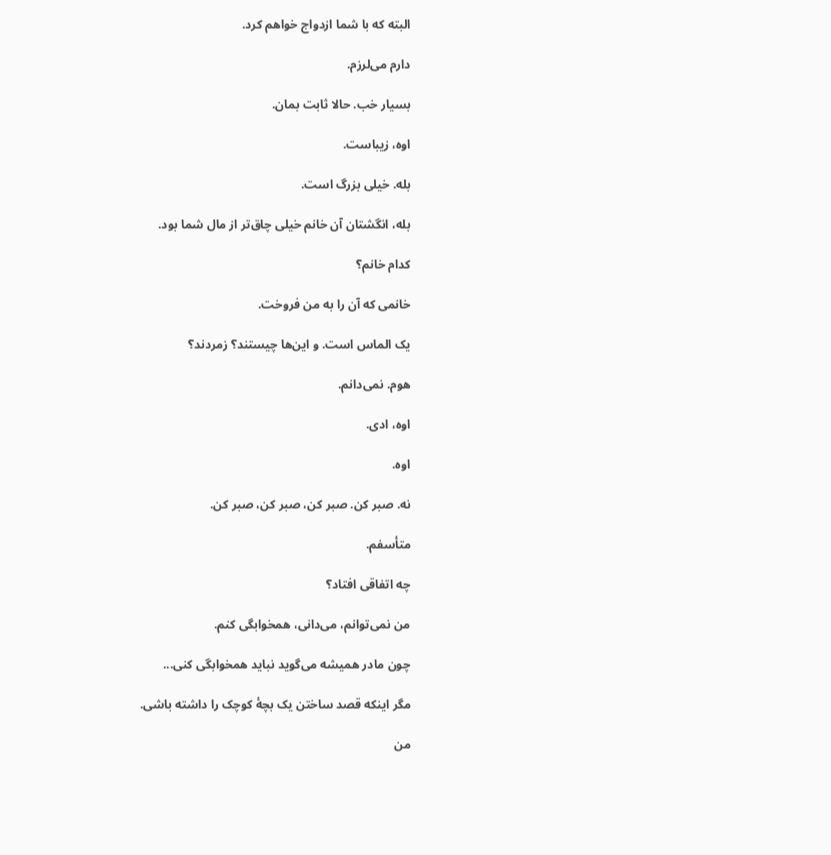البته که با شما ازدواج خواهم کرد.

دارم می‌لرزم.

بسیار خب. حالا ثابت بمان.

اوه، زیباست.

بله. خیلی بزرگ است.

بله، انگشتان آن خانم خیلی چاق‌تر از مال شما بود.

کدام خانم؟

خانمی که آن را به من فروخت.

یک الماس است. و این‌ها چیستند؟ زمردند؟

هوم. نمی‌دانم.

اوه، ادی.

اوه.

نه. صبر کن. صبر کن، صبر کن، صبر کن.

متأسفم.

چه اتفاقی افتاد؟

من نمی‌توانم، می‌دانی، همخوابگی کنم.

چون مادر همیشه می‌گوید نباید همخوابگی کنی...

مگر اینکه قصد ساختن یک بچهٔ کوچک را داشته باشی.

من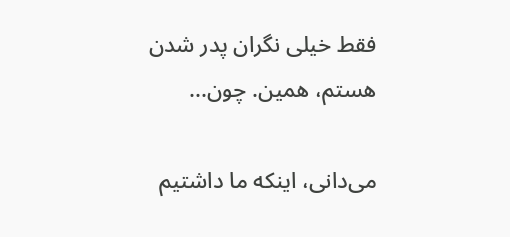فقط خیلی نگران پدر شدن هستم، همین. چون...

می‌دانی، اینکه ما داشتیم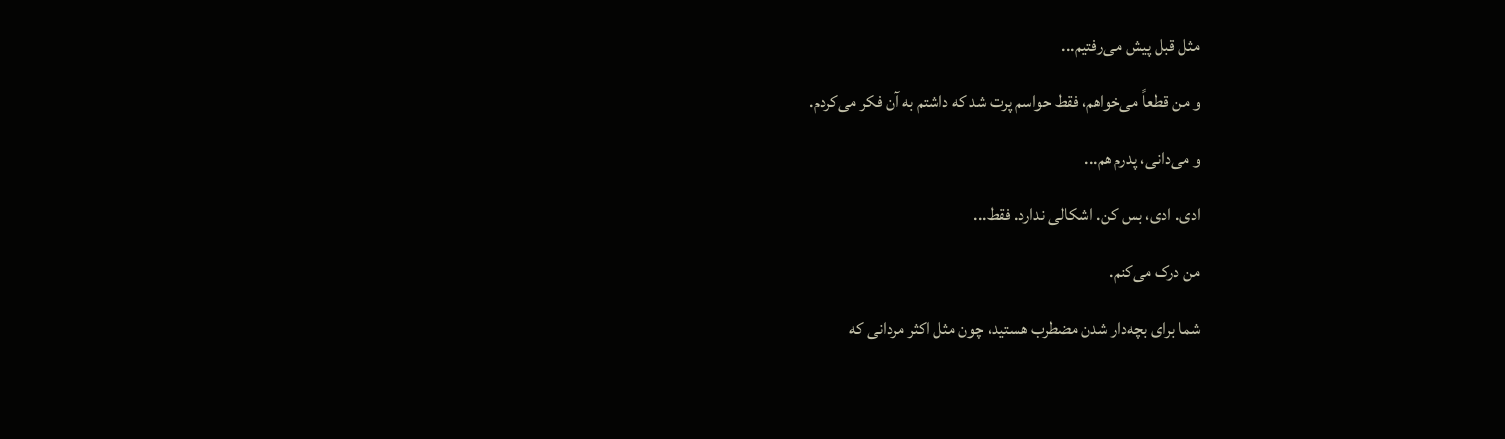مثل قبل پیش می‌رفتیم...

و من قطعاً می‌خواهم، فقط حواسم پرت شد که داشتم به آن فکر می‌کردم.

و می‌دانی، پدرم هم...

ادی. ادی، بس کن. اشکالی ندارد. فقط...

من درک می‌کنم.

شما برای بچه‌دار شدن مضطرب هستید، چون مثل اکثر مردانی که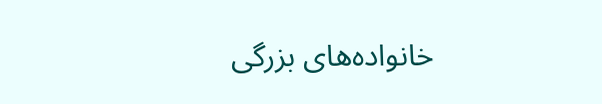خانواده‌های بزرگی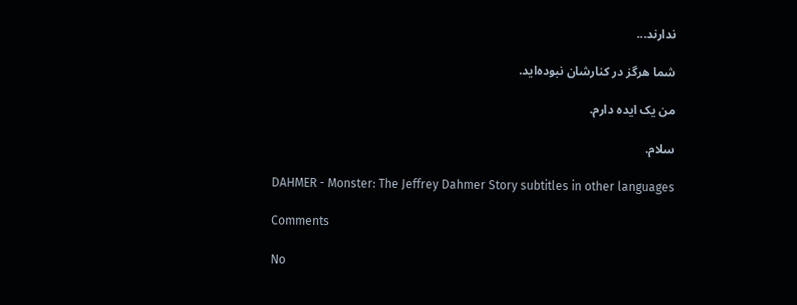ندارند...

شما هرگز در کنارشان نبوده‌اید.

من یک ایده دارم.

سلام.

DAHMER - Monster: The Jeffrey Dahmer Story subtitles in other languages

Comments

No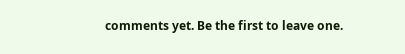comments yet. Be the first to leave one.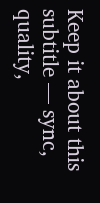Keep it about this subtitle — sync, quality,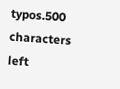typos.500 characters left